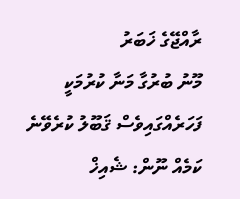ރާއްޖޭގެ ޚަބަރު
މޫނު ބުރުގާ މަނާ ކުރުމަކީ ފަހަރެއްގައިވެސް ޤަބޫލު ކުރެވޭނެ ކަމެއް ނޫން: ޝެއިޚް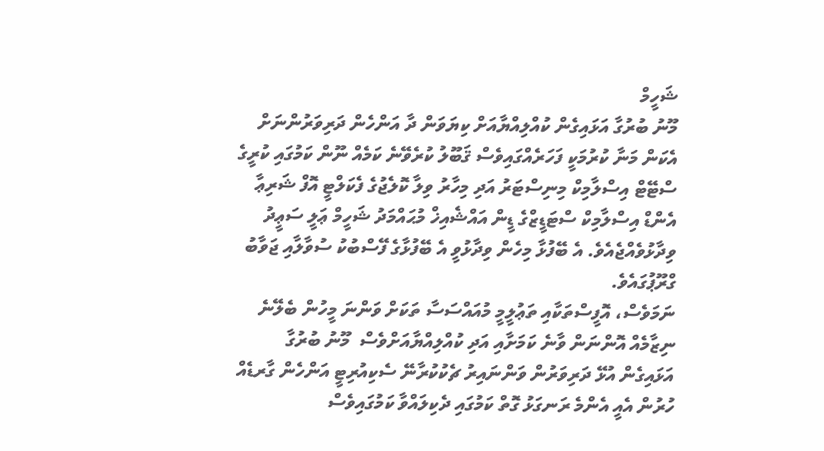ޝަހީމް
މޫނު ބުރުގާ އަޅައިގެން ކުއްލިއްޔާއަށް ކިޔަވަން ދާ އަންހެން ދަރިވަރުންނަށް އެކަން މަނާ ކުރުމަކީ ފަހަރެއްގައިވެސް ޤަބޫލު ކުރެވޭނެ ކަމެއް ނޫން ކަމުގައި ކުރީގެ ސްޓޭޓް އިސްލާމިކް މިނިސްޓަރު އަދި މިހާރު ވިލާ ކޮލެޖުގެ ފެކަލްޓީ އޮފް ޝަރިޢާ އެންޑް އިސްލާމިކް ސްޓަޑީޒްގެ ޑީން އައްޝެއިޚް މުޙައްމަދު ޝަހީމް ޢަލީ ސަޢީދު ވިދާޅުވެއްޖެއެވެ. އެ ބޭފުޅާ މިހެން ވިދާޅުވީ އެ ބޭފުޅާގެ ފޭސްބުކު ސުވާލާއި ޖަވާބު ގްރޫޕުގައެވެ.
ނަމަވެސް، އޮފީސްތަކާއި ތަޢުލީމީ މުއައްސަސާ ތަކަށް ވަންނަ މީހުން ބެލޭނެ ނިޒާމެއް އޮންނަން ވާނެ ކަމަށާއި އަދި ކުއްލިއްޔާއަށްވެސް  މޫނު ބުރުގާ އަޅައިގެން އުޅޭ ދަރިވަރުން ވަންނައިރު ޗެކުކުރާނޭ ސެކިއުރިޓީ އަންހެން ގާރޑެއް ހުރުން އެއީ އެންމެ ރަނގަޅު ގޮތް ކަމުގައި ދެކިލައްވާ ކަމުގައިވެސް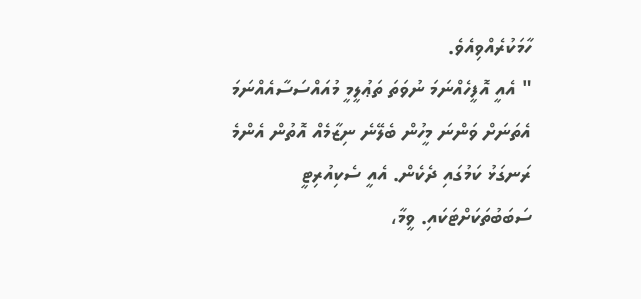ހާމަކުރެއްވިއެވެ.
" އެއީ އޮފީހެއްނަމަ ނުވަތަ ތަޢުލީމީ މުއައްސަސާއެއްނަމަ އެތަނަށް ވަންނަ މީހުން ބެލޭނެ ނިޒާމެއް އޮތުން އެންމެ ރަނގަޅު ކަމުގައި ދެކެން. އެއީ ސެކިއުރިޓީ ސަބަބުތަކަށްޓަކައި. ވީމާ،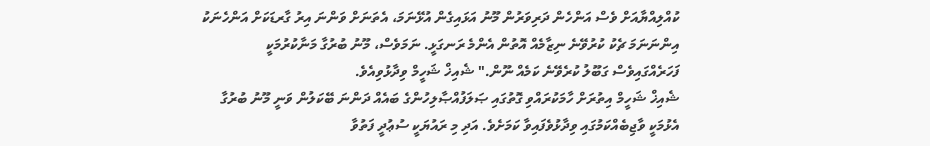ކުއްލިއްޔާއަށް ވެސް އަންހެން ދަރިވަރުން މޫނު އަޅައިގެން އުޅޭނަމަ، އެތަނަށް ވަންނަ އިރު ގާރޑަކަށް އަންހެނަކު އިންނަނަމަ ޗެކު ކުރުވޭނެ ނިޒާމެއް އޮތުން އެންމެ ރަނގަޅީ. ނަމަވެސް، މޫނު ބުރުގާ މަނާކުރުމަކީ ފަހަރެއްގައިވެސް ގަބޫލު ކުރެވޭނެ ކަމެއް ނޫން." ޝެއިޚް ޝަހީމް ވިދާޅުވިއެވެ.
ޝެއިޚް ޝަހީމް އިތުރަށް ހާމަކުރައްވި ގޮތުގައި ޞަލަފުއްޞާލިހުންގެ ބައެއް ދަންނަ ބޭކަލުން ވަނީ މޫނު ބުރުގާ އެޅުމަކީ ވާޖިބެއްކަމުގައި ވިދާޅުވެފައިވާ ކަމަށެވެ. އަދި މި ރައުޔަކީ ސުޢުދީ ފަތުވާ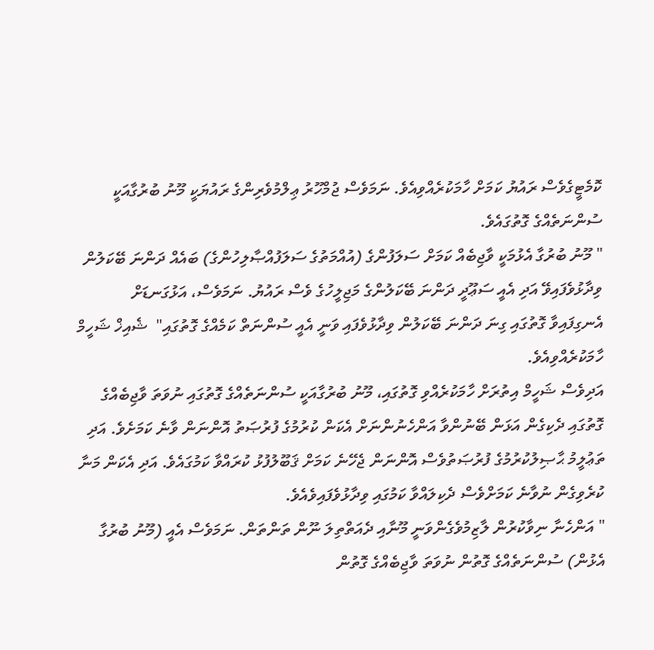ކޮމެޓީގެވެސް ރައުޔު ކަމަށް ހާމަކުރެއްވިއެވެ. ނަމަވެސް ޖުމްހޫރު ޢިލްމުވެރިންގެ ރައުޔަކީ މޫނު ބުރުގާއަކީ ސުންނަތެއްގެ ގޮތުގައެވެ.
" މޫނު ބުރުގާ އެޅުމަކީ ވާޖިބެއް ކަމަށް ސަލަފުންގެ (އުއްމަތުގެ ސަލަފުއްޞާލިހުންގެ) ބައެއް ދަންނަ ބޭކަލުން ވިދާޅުވެފައިވޭ އަދި އެއީ ސަޢޫދީ ދަންނަ ބޭކަލުންގެ މަޖިލީހުގެ ވެސް ރައުޔު. ނަމަވެސް، އަޅުގަނޑަށް އެނގިފައިވާ ގޮތުގައި ގިނަ ދަންނަ ބޭކަލުން ވިދާޅުވެފައި ވަނީ އެއީ ސުންނަތް ކަމެއްގެ ގޮތުގައި"  ޝެއިޚް ޝަހީމް ހާމަކުރެއްވިއެވެ.
އަދިވެސް ޝަހީމް އިތުރަށް ހާމަކުރެއްވި ގޮތުގައި، މޫނު ބުރުގާއަކީ ސުންނަތެއްގެ ގޮތުގައި ނުވަތަ ވާޖިބެއްގެ ގޮތުގައި ދެކިގެން އަޅަން ބޭނުންވާ އަންހެނުންނަށް އެކަން ކުރުމުގެ ފުރުޞަތު އޮންނަން ވާނެ ކަމަށެވެ. އަދި ތަޢުލީމު ޙާޞިލުކުރުމުގެ ފުރުޞަތުވެސް އޮންނަން ޖެހޭނެ ކަމަށް ޤަބޫލުފުޅު ކުރައްވާ ކަމުގައެވެ. އަދި އެކަން މަނާ ކުރެވިގެން ނުވާނެ ކަމަށްވެސް ދެކިލައްވާ ކަމުގައި ވިދާޅުވެފައިވެއެވެ.
" އަންހެނާ ނިވާކުރުން ލާޒިމުވެގެންވަނީ މޫނާއި ދެއަތްތިލަ ނޫން ތަންތަން. ނަމަވެސް އެއީ (މޫނު ބުރުގާ އެޅުން) ސުންނަތެއްގެ ގޮތުން ނުވަތަ ވާޖިބެއްގެ ގޮތުން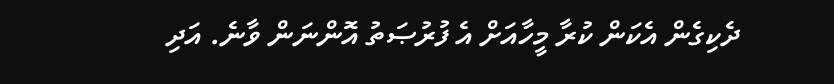ދެކިގެން އެކަން ކުރާ މީހާއަށް އެ ފުރުޞަތު އޮންނަން ވާނެ. އަދި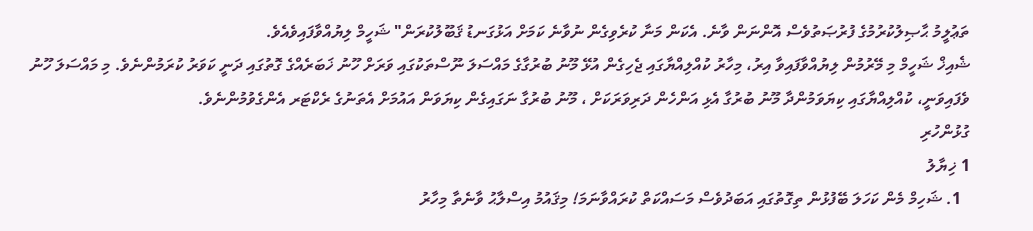ތަޢުލީމު ޙާޞިލުކުރުމުގެ ފުރުޞަތުވެސް އޮންނަން ވާނެ. އެކަން މަނާ ކުރެވިގެން ނުވާނެ ކަމަށް އަޅުގަނޑު ޤަބޫލުކުރަން" ޝަހީމް ލިޔުއްވާފައިވެއެވެ.
ޝެއިޚް ޝަހީމް މި މޭރުމުން ލިޔުއްވާފައިވާ އިރު، މިހާރު ކުއްލިއްޔާގައި ޖެހިގެން އުޅޭ މޫނު ބުރުގާގެ މައްސަލަ ނޫސްތަކުގައި ވަރަށް ހޫނު ޚަބަރެއްގެ ގޮތުގައި ދަނީ ކަވަރު ކުރަމުންނެވެ. މި މައްސަލަ ހޫނު ވެފައިވަނީ، ކުއްލިއްޔާގައި ކިޔަވަމުންދާ މޫނު ބުރުގާ އެޅި އަންހެން ދަރިވަރަކަށް ، މޫނު ބުރުގާ ނަގައިގެން ކިޔަވަން އައުމަށް އެތަނުގެ ރެކްޓަރ އެންގެވުމުންނެވެ.
ގުޅުންހުރި
1 ޚިޔާލު
  1. ޝަހިމް މެން ކަހަލަ ބޭފުޅުން ތިގޮތުގައި އަބަދުވެސް މަސައްކަތް ކުރައްވާނަމަ! މިޤައުމު އިސްލާޙު ވާނެތާ މިހާރު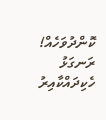ކޮންދުވަހެއް! ރަނގަޅު ހެކިދައްކާއިރު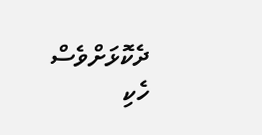ދެކޮޅަށްވެސް ހެކި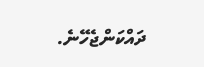ދައްކަންޖެހޭނެ.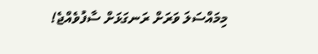މިމައްސަލަ ވަރަށް ރަނގަޅަށް ސާފުވެއްޖެ!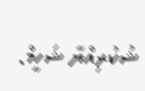ޝުކުރިއްޔާ ޝަހީމް.